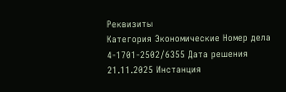Реквизиты
Категория Экономические Номер дела 4-1701-2502/6355 Дата решения 21.11.2025 Инстанция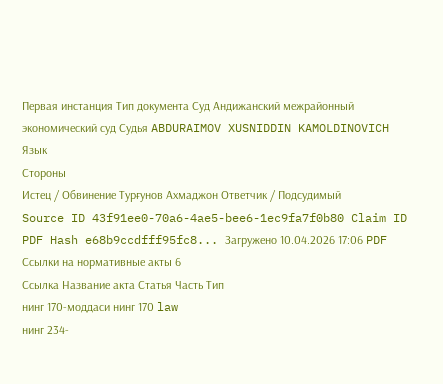Первая инстанция Тип документа Суд Андижанский межрайонный экономический суд Судья ABDURAIMOV XUSNIDDIN KAMOLDINOVICH Язык
Стороны
Истец / Обвинение Турғунов Ахмаджон Ответчик / Подсудимый
Source ID 43f91ee0-70a6-4ae5-bee6-1ec9fa7f0b80 Claim ID PDF Hash e68b9ccdfff95fc8... Загружено 10.04.2026 17:06 PDF
Ссылки на нормативные акты 6
Ссылка Название акта Статья Часть Тип
нинг 170-моддаси нинг 170 law
нинг 234-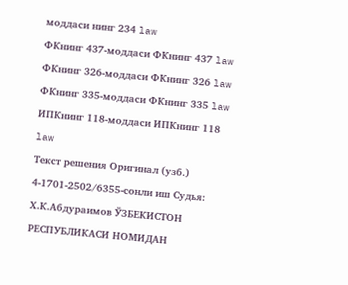моддаси нинг 234 law
ФКнинг 437-моддаси ФКнинг 437 law
ФКнинг 326-моддаси ФКнинг 326 law
ФКнинг 335-моддаси ФКнинг 335 law
ИПКнинг 118-моддаси ИПКнинг 118 law
Текст решения Оригинал (узб.)
4-1701-2502/6355-сонли иш Судья: Х.К.Абдураимов ЎЗБЕКИСТОН РЕСПУБЛИКАСИ НОМИДАН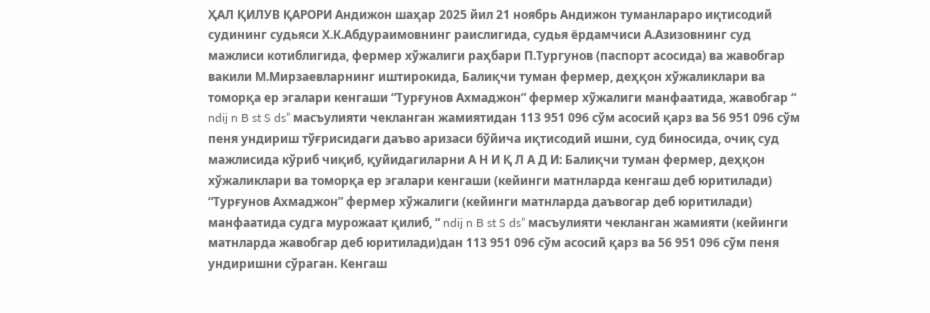ҲАЛ ҚИЛУВ ҚАРОРИ Андижон шаҳар 2025 йил 21 ноябрь Андижон туманлараро иқтисодий судининг судьяси Х.К.Абдураимовнинг раислигида, судья ёрдамчиси А.Азизовнинг суд мажлиси котиблигида, фермер хўжалиги раҳбари П.Тургунов (паспорт асосида) ва жавобгар вакили М.Мирзаевларнинг иштирокида, Балиқчи туман фермер, деҳқон хўжаликлари ва томорқа ер эгалари кенгаши “Турғунов Ахмаджон” фермер хўжалиги манфаатида, жавобгар “ ndij n B st S ds” масъулияти чекланган жамиятидан 113 951 096 сўм асосий қарз ва 56 951 096 сўм пеня ундириш тўғрисидаги даъво аризаси бўйича иқтисодий ишни, суд биносида, очиқ суд мажлисида кўриб чиқиб, қуйидагиларни А Н И Қ Л А Д И: Балиқчи туман фермер, деҳқон хўжаликлари ва томорқа ер эгалари кенгаши (кейинги матнларда кенгаш деб юритилади) “Турғунов Ахмаджон” фермер хўжалиги (кейинги матнларда даъвогар деб юритилади) манфаатида судга мурожаат қилиб, “ ndij n B st S ds” масъулияти чекланган жамияти (кейинги матнларда жавобгар деб юритилади)дан 113 951 096 сўм асосий қарз ва 56 951 096 сўм пеня ундиришни сўраган. Кенгаш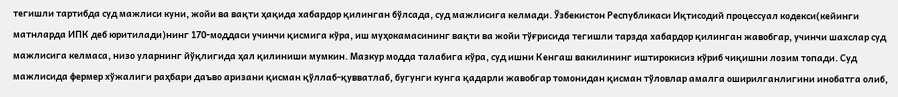тегишли тартибда суд мажлиси куни, жойи ва вақти ҳақида хабардор қилинган бўлсада, суд мажлисига келмади. Ўзбекистон Республикаси Иқтисодий процессуал кодекси(кейинги матнларда ИПК деб юритилади)нинг 170-моддаси учинчи қисмига кўра, иш муҳокамасининг вақти ва жойи тўғрисида тегишли тарзда хабардор қилинган жавобгар, учинчи шахслар суд мажлисига келмаса, низо уларнинг йўқлигида ҳал қилиниши мумкин. Мазкур модда талабига кўра, суд ишни Кенгаш вакилининг иштирокисиз кўриб чиқишни лозим топади. Суд мажлисида фермер хўжалиги раҳбари даъво аризани қисман қўллаб-қувватлаб, бугунги кунга қадарли жавобгар томонидан қисман тўловлар амалга оширилганлигини инобатга олиб,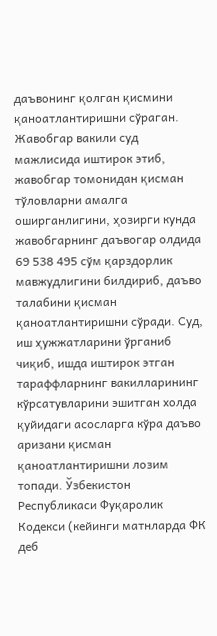даъвонинг қолган қисмини қаноатлантиришни сўраган. Жавобгар вакили суд мажлисида иштирок этиб, жавобгар томонидан қисман тўловларни амалга оширганлигини, ҳозирги кунда жавобгарнинг даъвогар олдида 69 538 495 сўм қарздорлик мавжудлигини билдириб, даъво талабини қисман қаноатлантиришни сўради. Суд, иш ҳужжатларини ўрганиб чиқиб, ишда иштирок этган тараффларнинг вакилларининг кўрсатувларини эшитган холда қуйидаги асосларга кўра даъво аризани қисман қаноатлантиришни лозим топади. Ўзбекистон Республикаси Фуқаролик Кодекси (кейинги матнларда ФК деб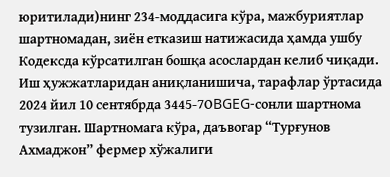юритилади)нинг 234-моддасига кўра, мажбуриятлар шартномадан, зиён етказиш натижасида ҳамда ушбу Кодексда кўрсатилган бошқа асослардан келиб чиқади. Иш ҳужжатларидан аниқланишича, тарафлар ўртасида 2024 йил 10 сентябрда 3445-7ОBGEG-сонли шартнома тузилган. Шартномага кўра, даъвогар “Турғунов Ахмаджон” фермер хўжалиги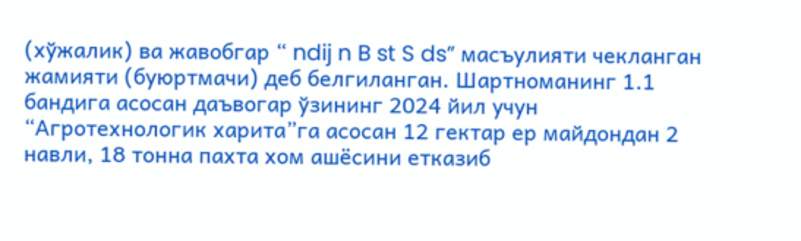(хўжалик) ва жавобгар “ ndij n B st S ds” масъулияти чекланган жамияти (буюртмачи) деб белгиланган. Шартноманинг 1.1 бандига асосан даъвогар ўзининг 2024 йил учун “Агротехнологик харита”га асосан 12 гектар ер майдондан 2 навли, 18 тонна пахта хом ашёсини етказиб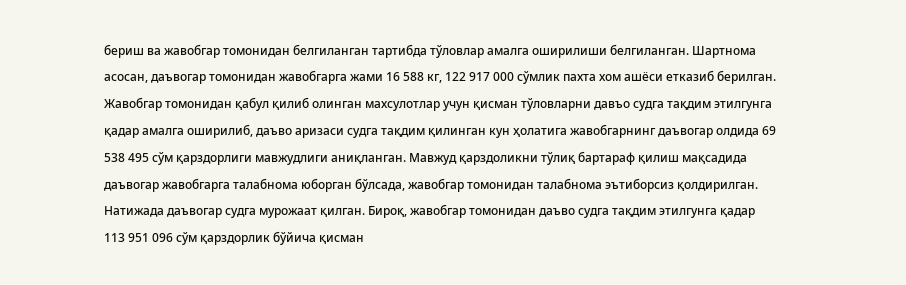бериш ва жавобгар томонидан белгиланган тартибда тўловлар амалга оширилиши белгиланган. Шартнома асосан, даъвогар томонидан жавобгарга жами 16 588 кг, 122 917 000 сўмлик пахта хом ашёси етказиб берилган. Жавобгар томонидан қабул қилиб олинган махсулотлар учун қисман тўловларни давъо судга тақдим этилгунга қадар амалга оширилиб, даъво аризаси судга тақдим қилинган кун ҳолатига жавобгарнинг даъвогар олдида 69 538 495 сўм қарздорлиги мавжудлиги аниқланган. Мавжуд қарздоликни тўлиқ бартараф қилиш мақсадида даъвогар жавобгарга талабнома юборган бўлсада, жавобгар томонидан талабнома эътиборсиз қолдирилган. Натижада даъвогар судга мурожаат қилган. Бироқ, жавобгар томонидан даъво судга тақдим этилгунга қадар 113 951 096 сўм қарздорлик бўйича қисман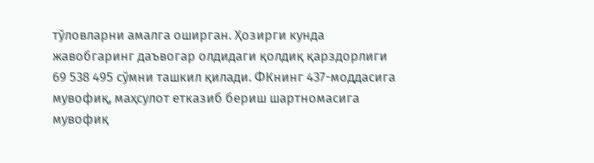тўловларни амалга оширган. Ҳозирги кунда жавобгаринг даъвогар олдидаги қолдиқ қарздорлиги 69 538 495 сўмни ташкил қилади. ФКнинг 437-моддасига мувофиқ, маҳсулот етказиб бериш шартномасига мувофиқ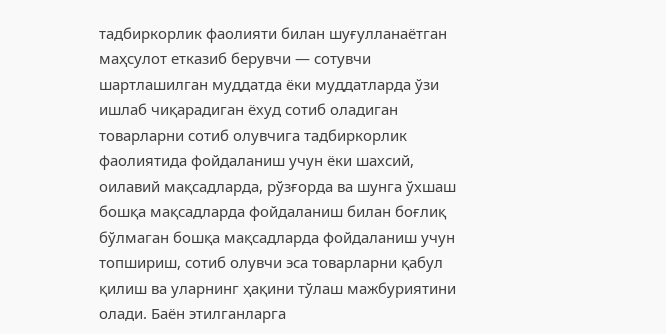тадбиркорлик фаолияти билан шуғулланаётган маҳсулот етказиб берувчи — сотувчи шартлашилган муддатда ёки муддатларда ўзи ишлаб чиқарадиган ёхуд сотиб оладиган товарларни сотиб олувчига тадбиркорлик фаолиятида фойдаланиш учун ёки шахсий, оилавий мақсадларда, рўзғорда ва шунга ўхшаш бошқа мақсадларда фойдаланиш билан боғлиқ бўлмаган бошқа мақсадларда фойдаланиш учун топшириш, сотиб олувчи эса товарларни қабул қилиш ва уларнинг ҳақини тўлаш мажбуриятини олади. Баён этилганларга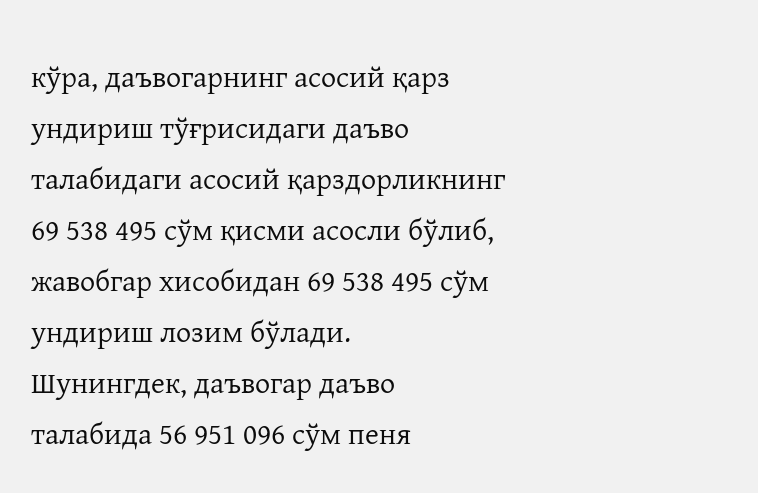кўра, даъвогарнинг асосий қарз ундириш тўғрисидаги даъво талабидаги асосий қарздорликнинг 69 538 495 сўм қисми асосли бўлиб, жавобгар хисобидан 69 538 495 сўм ундириш лозим бўлади. Шунингдек, даъвогар даъво талабида 56 951 096 сўм пеня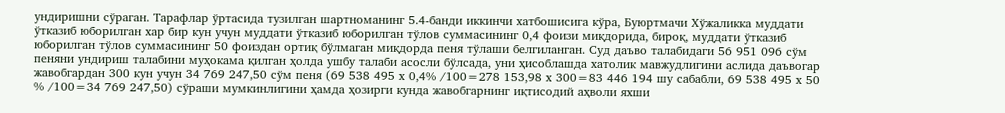ундиришни сўраган. Тарафлар ўртасида тузилган шартноманинг 5.4-банди иккинчи хатбошисига кўра, Буюртмачи Хўжаликка муддати ўтказиб юборилган хар бир кун учун муддати ўтказиб юборилган тўлов суммасининг 0,4 фоизи миқдорида, бироқ, муддати ўтказиб юборилган тўлов суммасининг 50 фоиздан ортиқ бўлмаган миқдорда пеня тўлаши белгиланган. Суд даъво талабидаги 56 951 096 сўм пеняни ундириш талабини муҳокама қилган ҳолда ушбу талаби асосли бўлсада, уни ҳисоблашда хатолик мавжудлигини аслида даъвогар жавобгардан 300 кун учун 34 769 247,50 сўм пеня (69 538 495 х 0,4% /100=278 153,98 х 300=83 446 194 шу сабабли, 69 538 495 х 50 % /100=34 769 247,50) сўраши мумкинлигини ҳамда ҳозирги кунда жавобгарнинг иқтисодий аҳволи яхши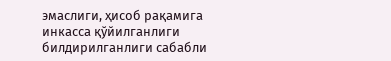эмаслиги, ҳисоб рақамига инкасса қўйилганлиги билдирилганлиги сабабли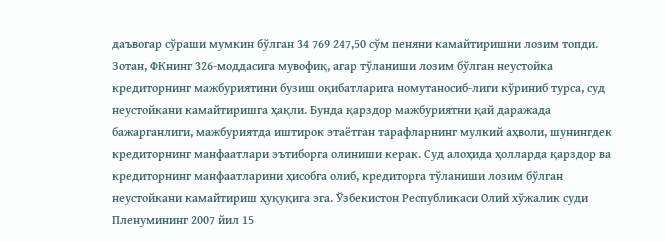даъвогар сўраши мумкин бўлган 34 769 247,50 сўм пеняни камайтиришни лозим топди. Зотан, ФКнинг 326-моддасига мувофиқ, агар тўланиши лозим бўлган неустойка кредиторнинг мажбуриятини бузиш оқибатларига номутаносиб-лиги кўриниб турса, суд неустойкани камайтиришга ҳақли. Бунда қарздор мажбуриятни қай даражада бажарганлиги, мажбуриятда иштирок этаётган тарафларнинг мулкий аҳволи, шунингдек кредиторнинг манфаатлари эътиборга олиниши керак. Суд алоҳида ҳолларда қарздор ва кредиторнинг манфаатларини ҳисобга олиб, кредиторга тўланиши лозим бўлган неустойкани камайтириш ҳуқуқига эга. Ўзбекистон Республикаси Олий хўжалик суди Пленумининг 2007 йил 15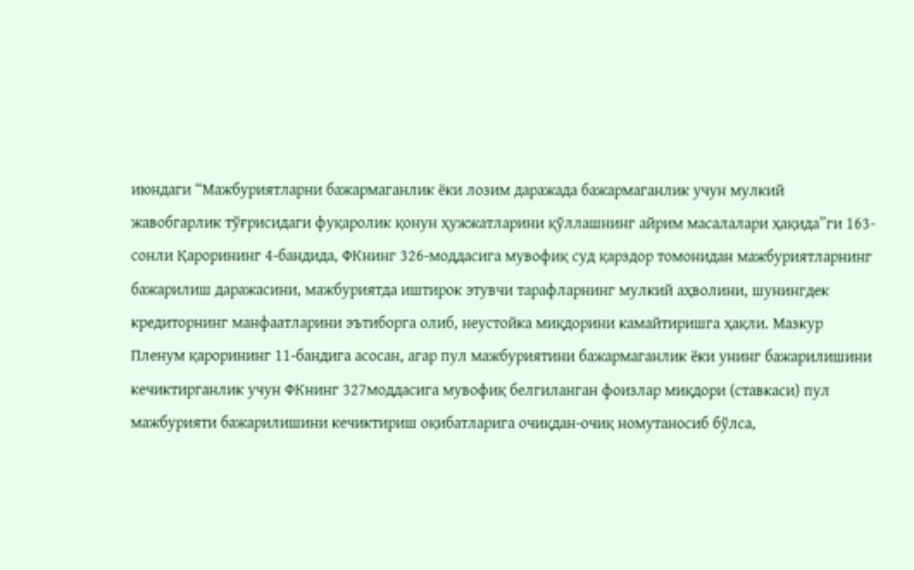июндаги “Мажбуриятларни бажармаганлик ёки лозим даражада бажармаганлик учун мулкий жавобгарлик тўғрисидаги фуқаролик қонун ҳужжатларини қўллашнинг айрим масалалари ҳақида”ги 163-сонли Қарорининг 4-бандида, ФКнинг 326-моддасига мувофиқ суд қарздор томонидан мажбуриятларнинг бажарилиш даражасини, мажбуриятда иштирок этувчи тарафларнинг мулкий аҳволини, шунингдек кредиторнинг манфаатларини эътиборга олиб, неустойка миқдорини камайтиришга ҳақли. Мазкур Пленум қарорининг 11-бандига асосан, агар пул мажбуриятини бажармаганлик ёки унинг бажарилишини кечиктирганлик учун ФКнинг 327моддасига мувофиқ белгиланган фоизлар миқдори (ставкаси) пул мажбурияти бажарилишини кечиктириш оқибатларига очиқдан-очиқ номутаносиб бўлса,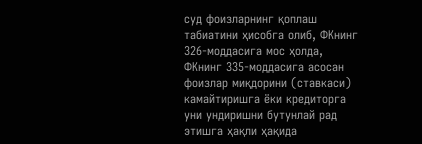суд фоизларнинг қоплаш табиатини ҳисобга олиб, ФКнинг 326-моддасига мос ҳолда, ФКнинг 335-моддасига асосан фоизлар миқдорини (ставкаси) камайтиришга ёки кредиторга уни ундиришни бутунлай рад этишга ҳақли ҳақида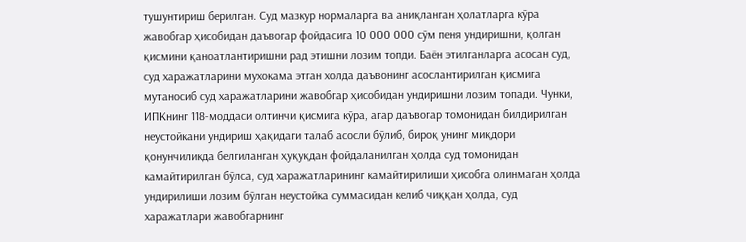тушунтириш берилган. Суд мазкур нормаларга ва аниқланган ҳолатларга кўра жавобгар ҳисобидан даъвогар фойдасига 10 000 000 сўм пеня ундиришни, қолган қисмини қаноатлантиришни рад этишни лозим топди. Баён этилганларга асосан суд, суд харажатларини мухокама этган холда даъвонинг асослантирилган қисмига мутаносиб суд харажатларини жавобгар ҳисобидан ундиришни лозим топади. Чунки, ИПКнинг 118-моддаси олтинчи қисмига кўра, агар даъвогар томонидан билдирилган неустойкани ундириш ҳақидаги талаб асосли бўлиб, бироқ унинг миқдори қонунчиликда белгиланган ҳуқуқдан фойдаланилган ҳолда суд томонидан камайтирилган бўлса, суд харажатларининг камайтирилиши ҳисобга олинмаган ҳолда ундирилиши лозим бўлган неустойка суммасидан келиб чиққан ҳолда, суд харажатлари жавобгарнинг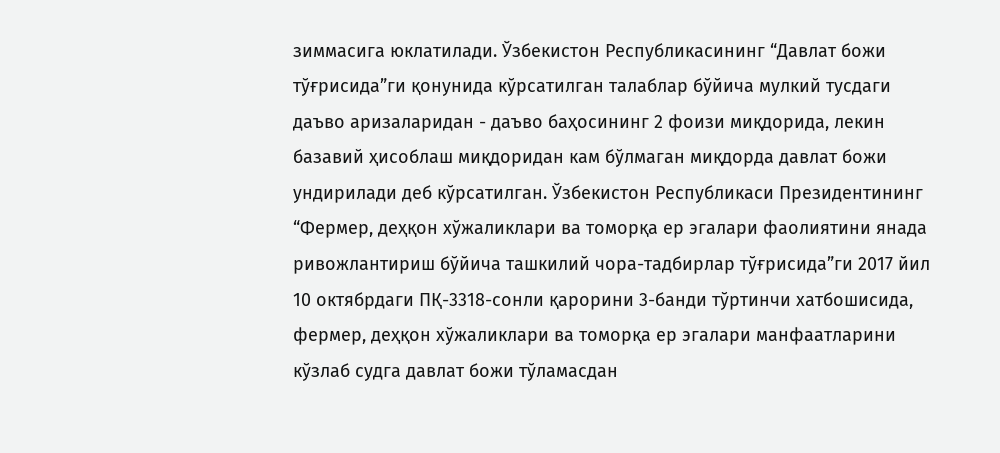зиммасига юклатилади. Ўзбекистон Республикасининг “Давлат божи тўғрисида”ги қонунида кўрсатилган талаблар бўйича мулкий тусдаги даъво аризаларидан - даъво баҳосининг 2 фоизи миқдорида, лекин базавий ҳисоблаш миқдоридан кам бўлмаган миқдорда давлат божи ундирилади деб кўрсатилган. Ўзбекистон Республикаси Президентининг “Фермер, деҳқон хўжаликлари ва томорқа ер эгалари фаолиятини янада ривожлантириш бўйича ташкилий чора-тадбирлар тўғрисида”ги 2017 йил 10 октябрдаги ПҚ-3318-сонли қарорини 3-банди тўртинчи хатбошисида, фермер, деҳқон хўжаликлари ва томорқа ер эгалари манфаатларини кўзлаб судга давлат божи тўламасдан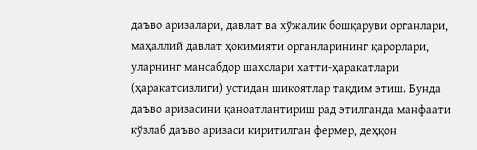даъво аризалари, давлат ва хўжалик бошқаруви органлари, маҳаллий давлат ҳокимияти органларининг қарорлари, уларнинг мансабдор шахслари хатти-ҳаракатлари (ҳаракатсизлиги) устидан шикоятлар тақдим этиш. Бунда даъво аризасини қаноатлантириш рад этилганда манфаати кўзлаб даъво аризаси киритилган фермер, деҳқон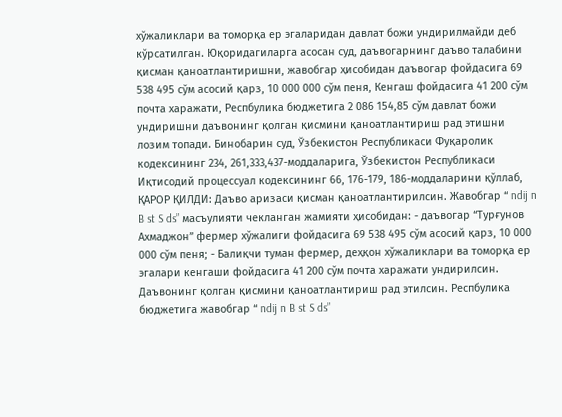хўжаликлари ва томорқа ер эгаларидан давлат божи ундирилмайди деб кўрсатилган. Юқоридагиларга асосан суд, даъвогарнинг даъво талабини қисман қаноатлантиришни, жавобгар ҳисобидан даъвогар фойдасига 69 538 495 сўм асосий қарз, 10 000 000 сўм пеня, Кенгаш фойдасига 41 200 сўм почта харажати, Респбулика бюджетига 2 086 154,85 сўм давлат божи ундиришни даъвонинг қолган қисмини қаноатлантириш рад этишни лозим топади. Бинобарин суд, Ўзбекистон Республикаси Фуқаролик кодексининг 234, 261,333,437-моддаларига, Ўзбекистон Республикаси Иқтисодий процессуал кодексининг 66, 176-179, 186-моддаларини қўллаб, ҚАРОР ҚИЛДИ: Даъво аризаси қисман қаноатлантирилсин. Жавобгар “ ndij n B st S ds” масъулияти чекланган жамияти ҳисобидан: - даъвогар “Турғунов Ахмаджон” фермер хўжалиги фойдасига 69 538 495 сўм асосий қарз, 10 000 000 сўм пеня; - Балиқчи туман фермер, деҳқон хўжаликлари ва томорқа ер эгалари кенгаши фойдасига 41 200 сўм почта харажати ундирилсин. Даъвонинг қолган қисмини қаноатлантириш рад этилсин. Респбулика бюджетига жавобгар “ ndij n B st S ds”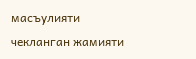масъулияти чекланган жамияти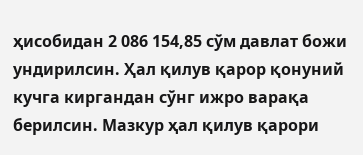ҳисобидан 2 086 154,85 сўм давлат божи ундирилсин. Ҳал қилув қарор қонуний кучга киргандан сўнг ижро варақа берилсин. Мазкур ҳал қилув қарори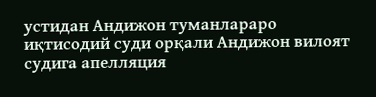устидан Андижон туманлараро иқтисодий суди орқали Андижон вилоят судига апелляция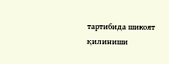тартибида шикоят қилиниши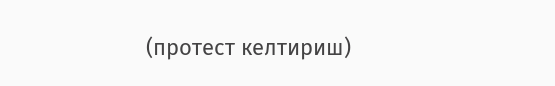(протест келтириш)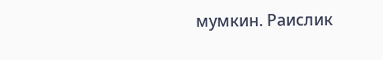мумкин. Раислик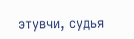этувчи, судья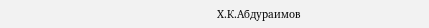Х.К.Абдураимов